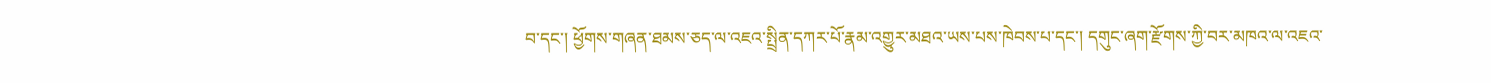བ་དང་། ཕྱོགས་གཞན་ཐམས་ཅད་ལ་འཇའ་སྤྲིན་དཀར་པོ་རྣམ་འགྱུར་མཐའ་ཡས་པས་ཁེབས་པ་དང་། དགུང་ཞག་རྫོགས་ཀྱི་བར་མཁའ་ལ་འཇའ་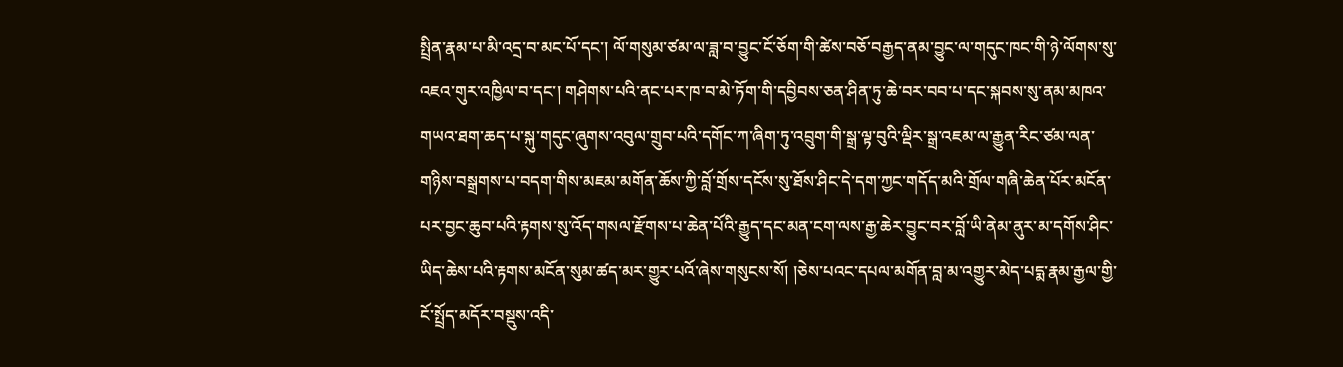སྤྲིན་རྣམ་པ་མི་འདྲ་བ་མང་པོ་དང་། ལོ་གསུམ་ཙམ་ལ་ཟླ་བ་བྱུང་ངོ་ཅོག་གི་ཚེས་བཅོ་བརྒྱད་ནམ་བྱུང་ལ་གདུང་ཁང་གི་ཉེ་ལོགས་སུ་འཇའ་གུར་འཁྱིལ་བ་དང་། གཤེགས་པའི་ནང་པར་ཁ་བ་མེ་ཏོག་གི་དབྱིབས་ཅན་ཤིན་ཏུ་ཆེ་བར་བབ་པ་དང་སྐབས་སུ་ནམ་མཁའ་གཡའ་ཐག་ཆད་པ་སྐུ་གདུང་ཞུགས་འབུལ་གྲུབ་པའི་དགོང་ཀ་ཞིག་ཏུ་འབྲུག་གི་སྒྲ་ལྟ་བུའི་ལྡིར་སྒྲ་འཇམ་ལ་རྒྱུན་རིང་ཙམ་ལན་གཉིས་བསྒྲགས་པ་བདག་གིས་མཇམ་མགོན་ཆོས་ཀྱི་བློ་གྲོས་དངོས་སུ་ཐོས་ཤིང་དེ་དག་ཀྱང་གདོད་མའི་གྲོལ་གཞི་ཆེན་པོར་མངོན་པར་བྱང་ཆུབ་པའི་རྟགས་སུ་འོད་གསལ་རྫོགས་པ་ཆེན་པོའི་རྒྱུད་དང་མན་ངག་ལས་རྒྱ་ཆེར་བྱུང་བར་བློ་ཡི་ནེམ་ནུར་མ་དགོས་ཤིང་ཡིད་ཆེས་པའི་རྟགས་མངོན་སུམ་ཚད་མར་གྱུར་པའོ་ཞེས་གསུངས་སོ། །ཅེས་པའང་དཔལ་མགོན་བླ་མ་འགྱུར་མེད་པདྨ་རྣམ་རྒྱལ་གྱི་ངོ་སྤྲོད་མདོར་བསྡུས་འདི་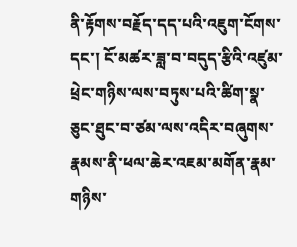ནི་རྟོགས་བརྗོད་དད་པའི་འཇུག་ངོགས་དང་། ངོ་མཚར་ཟླ་བ་བདུད་རྩིའི་འཛུམ་ཕྲེང་གཉིས་ལས་བཏུས་པའི་ཚིག་སྣ་ཅུང་ཐུང་བ་ཙམ་ལས་འདིར་བཞུགས་རྣམས་ནི་ཕལ་ཆེར་འཇམ་མགོན་རྣམ་གཉིས་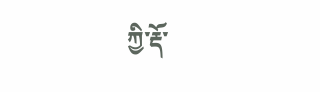ཀྱི་རྡོ་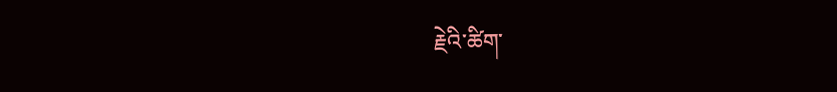རྗེའི་ཚིག་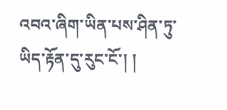འབའ་ཞིག་ཡིན་པས་ཤིན་ཏུ་ཡིད་རྟོན་དུ་རུང་ངོ་། །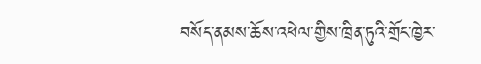བསོད་ནམས་ཆོས་འཕེལ་གྱིས་ཁྲིན་ཏུའི་གྲོང་ཁྱེར་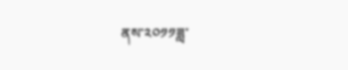ནས་༢༠༡༡ཟླ་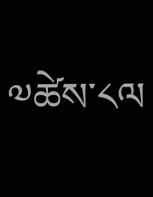༧ཚེས་༨ལ